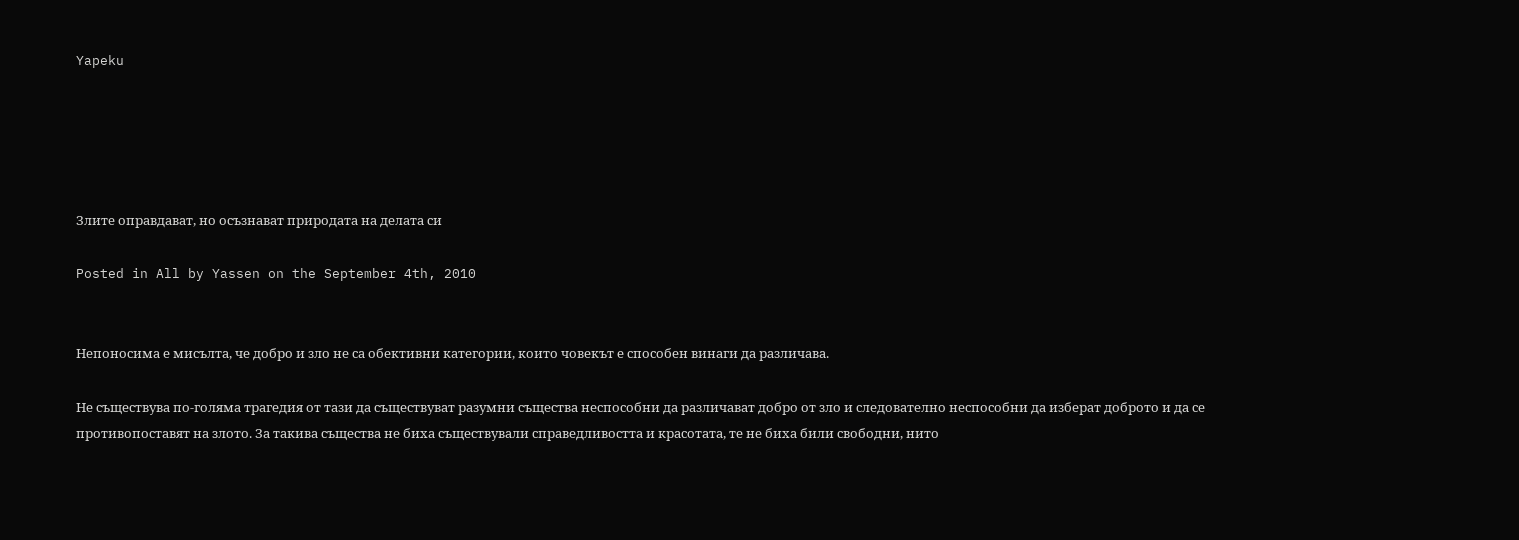Yapeku





Злите оправдават, но осъзнават природата на делата си

Posted in All by Yassen on the September 4th, 2010


Непоносима е мисълта, че добро и зло не са обективни категории, които човекът е способен винаги да различава.

Не съществува по-голяма трагедия от тази да съществуват разумни същества неспособни да различават добро от зло и следователно неспособни да изберат доброто и да се противопоставят на злото. За такива същества не биха съществували справедливостта и красотата, те не биха били свободни, нито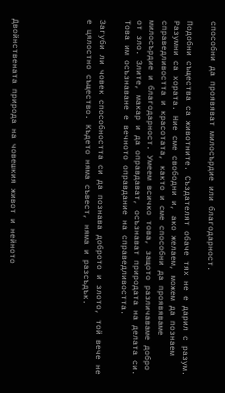способни да проявяват милосърдие или благодарност.

Подобни същества са животните. Създателят обаче тях не е дарил с разум. Разумни са хората. Ние сме свободни и, ако желаем, можем да познаем справедливостта и красотата, както и сме способни да проявяваме милосърдие и благодарност. Умеем всичко това, защото различаваме добро от зло. Злите, макар и да оправдават, осъзнават природата на делата си. Това им осъзнаване е вечното оправдание на справедливостта.

Загуби ли човек способността си да познава доброто и злото, той вече не е цялостно същество. Където няма съвест, няма и разсъдък.





Двойнствената природа на човешкия живот и нейното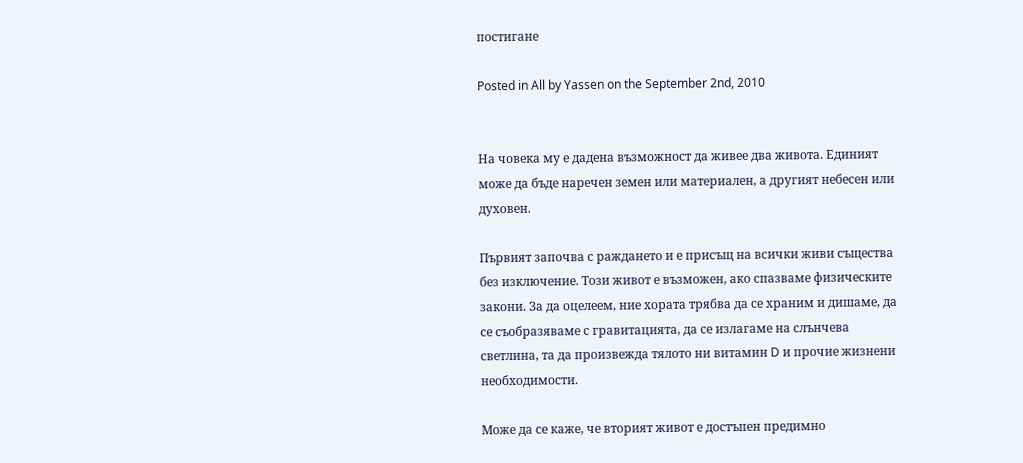постигане

Posted in All by Yassen on the September 2nd, 2010


На човека му е дадена възможност да живее два живота. Единият може да бъде наречен земен или материален, а другият небесен или духовен.

Първият започва с раждането и е присъщ на всички живи същества без изключение. Този живот е възможен, ако спазваме физическите закони. За да оцелеем, ние хората трябва да се храним и дишаме, да се съобразяваме с гравитацията, да се излагаме на слънчева светлина, та да произвежда тялото ни витамин D и прочие жизнени необходимости.

Може да се каже, че вторият живот е достъпен предимно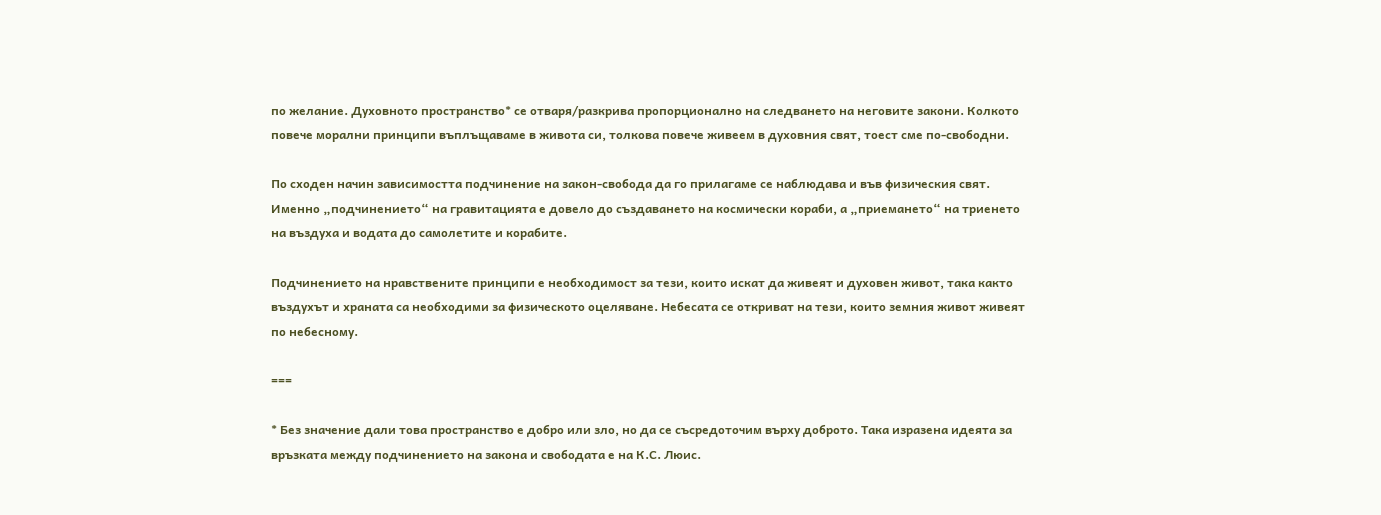по желание. Духовното пространство* се отваря/разкрива пропорционално на следването на неговите закони. Колкото повече морални принципи въплъщаваме в живота си, толкова повече живеем в духовния свят, тоест сме по-свободни.

По сходен начин зависимостта подчинение на закон-свобода да го прилагаме се наблюдава и във физическия свят. Именно „подчинението“ на гравитацията е довело до създаването на космически кораби, а „приемането“ на триенето на въздуха и водата до самолетите и корабите.

Подчинението на нравствените принципи е необходимост за тези, които искат да живеят и духовен живот, така както въздухът и храната са необходими за физическото оцеляване. Небесата се откриват на тези, които земния живот живеят по небесному.

===

* Без значение дали това пространство е добро или зло, но да се съсредоточим върху доброто. Така изразена идеята за връзката между подчинението на закона и свободата е на К.С. Люис.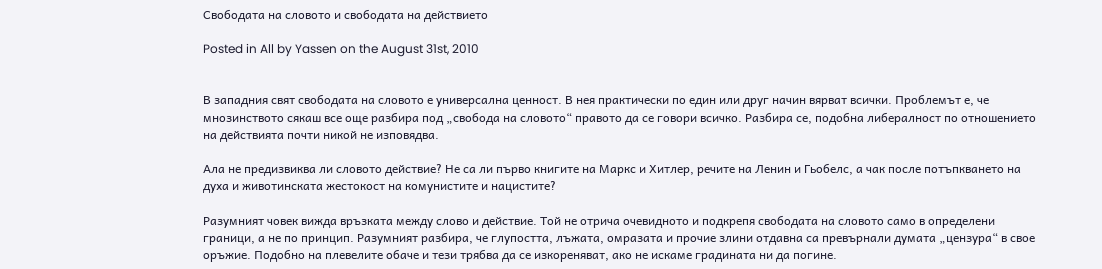Свободата на словото и свободата на действието

Posted in All by Yassen on the August 31st, 2010


В западния свят свободата на словото е универсална ценност. В нея практически по един или друг начин вярват всички. Проблемът е, че мнозинството сякаш все още разбира под „свобода на словото“ правото да се говори всичко. Разбира се, подобна либералност по отношението на действията почти никой не изповядва.

Ала не предизвиква ли словото действие? Не са ли първо книгите на Маркс и Хитлер, речите на Ленин и Гьобелс, а чак после потъпкването на духа и животинската жестокост на комунистите и нацистите?

Разумният човек вижда връзката между слово и действие. Той не отрича очевидното и подкрепя свободата на словото само в определени граници, а не по принцип. Разумният разбира, че глупостта, лъжата, омразата и прочие злини отдавна са превърнали думата „цензура“ в свое оръжие. Подобно на плевелите обаче и тези трябва да се изкореняват, ако не искаме градината ни да погине.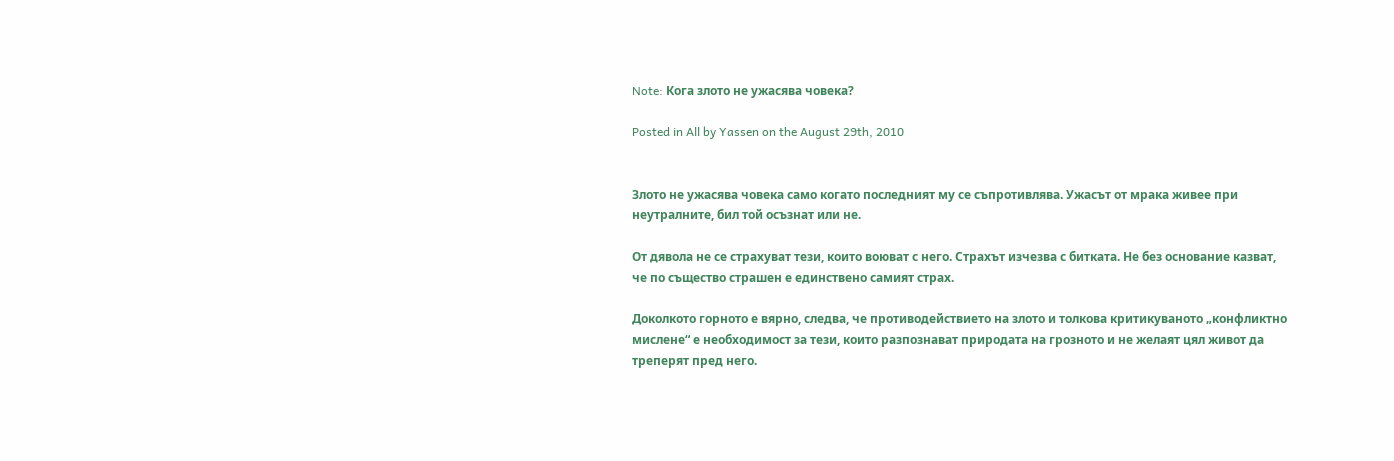Note: Кога злото не ужасява човека?

Posted in All by Yassen on the August 29th, 2010


Злото не ужасява човека само когато последният му се съпротивлява. Ужасът от мрака живее при неутралните, бил той осъзнат или не.

От дявола не се страхуват тези, които воюват с него. Страхът изчезва с битката. Не без основание казват, че по същество страшен е единствено самият страх.

Доколкото горното е вярно, следва, че противодействието на злото и толкова критикуваното „конфликтно мислене“ е необходимост за тези, които разпознават природата на грозното и не желаят цял живот да треперят пред него.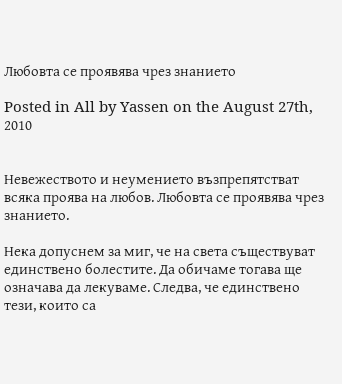Любовта се проявява чрез знанието

Posted in All by Yassen on the August 27th, 2010


Невежеството и неумението възпрепятстват всяка проява на любов. Любовта се проявява чрез знанието.

Нека допуснем за миг, че на света съществуват единствено болестите. Да обичаме тогава ще означава да лекуваме. Следва, че единствено тези, които са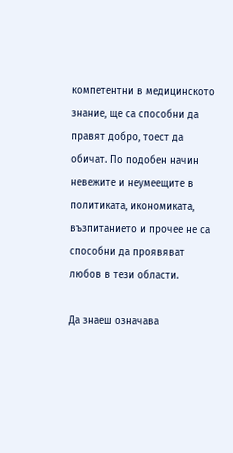компетентни в медицинското знание, ще са способни да правят добро, тоест да обичат. По подобен начин невежите и неумеещите в политиката, икономиката, възпитанието и прочее не са способни да проявяват любов в тези области.

Да знаеш означава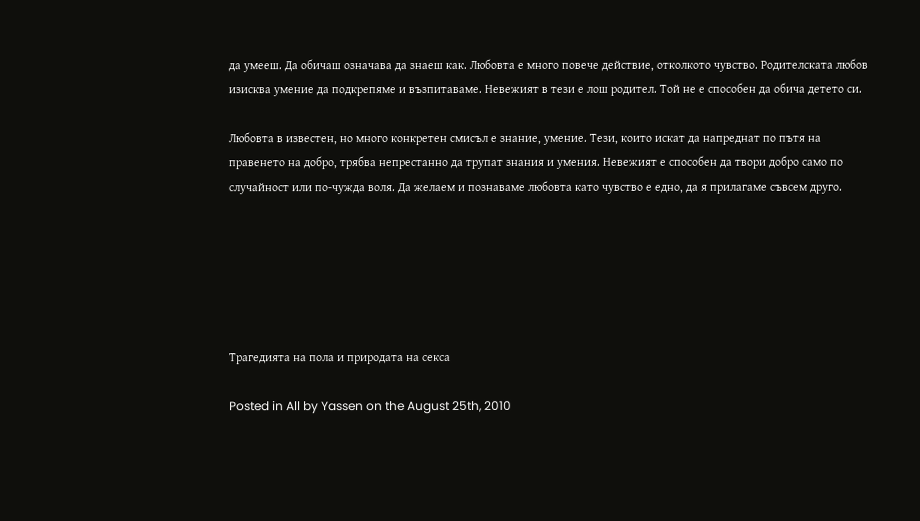да умееш. Да обичаш означава да знаеш как. Любовта е много повече действие, отколкото чувство. Родителската любов изисква умение да подкрепяме и възпитаваме. Невежият в тези е лош родител. Той не е способен да обича детето си.

Любовта в известен, но много конкретен смисъл е знание, умение. Тези, които искат да напреднат по пътя на правенето на добро, трябва непрестанно да трупат знания и умения. Невежият е способен да твори добро само по случайност или по-чужда воля. Да желаем и познаваме любовта като чувство е едно, да я прилагаме съвсем друго.






Трагедията на пола и природата на секса

Posted in All by Yassen on the August 25th, 2010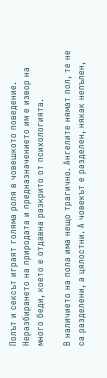Полът и сексът играят голяма роля в човешкото поведение. Неразбирането на природата и предназначението им е извор на много беди, което е отдавна разкрито от психологията.

В наличието на пола има нещо трагично. Ангелите нямат пол, те не са разделени, а цялостни. А човекът е разделен, някак непълен,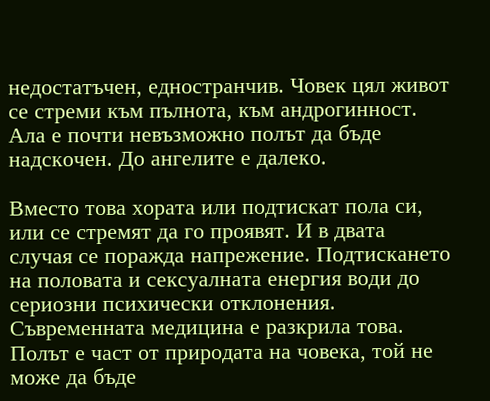недостатъчен, едностранчив. Човек цял живот се стреми към пълнота, към андрогинност. Ала е почти невъзможно полът да бъде надскочен. До ангелите е далеко.

Вместо това хората или подтискат пола си, или се стремят да го проявят. И в двата случая се поражда напрежение. Подтискането на половата и сексуалната енергия води до сериозни психически отклонения. Съвременната медицина е разкрила това. Полът е част от природата на човека, той не може да бъде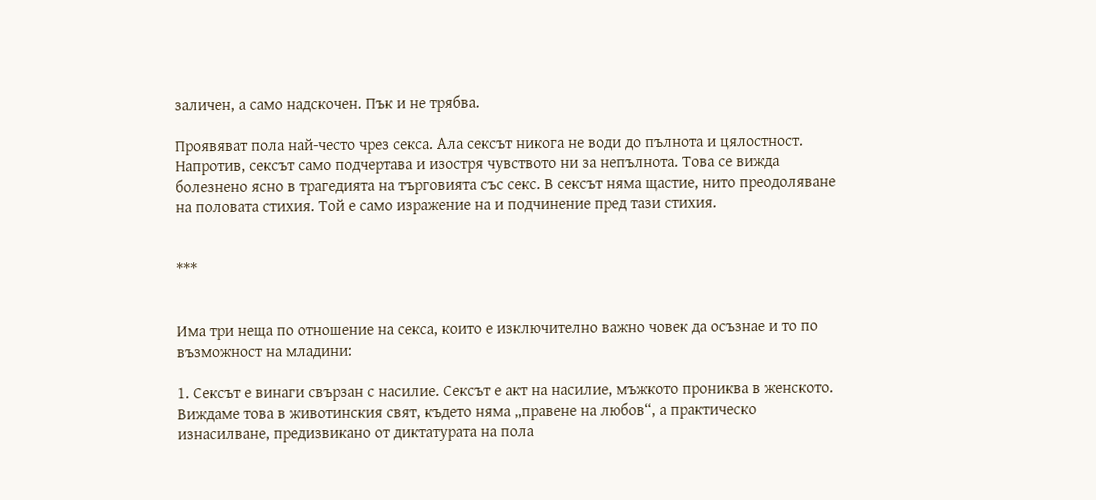заличен, а само надскочен. Пък и не трябва.

Проявяват пола най-често чрез секса. Ала сексът никога не води до пълнота и цялостност. Напротив, сексът само подчертава и изостря чувството ни за непълнота. Това се вижда болезнено ясно в трагедията на търговията със секс. В сексът няма щастие, нито преодоляване на половата стихия. Той е само изражение на и подчинение пред тази стихия.


***


Има три неща по отношение на секса, които е изключително важно човек да осъзнае и то по възможност на младини:

1. Сексът е винаги свързан с насилие. Сексът е акт на насилие, мъжкото прониква в женското. Виждаме това в животинския свят, където няма „правене на любов“, а практическо изнасилване, предизвикано от диктатурата на пола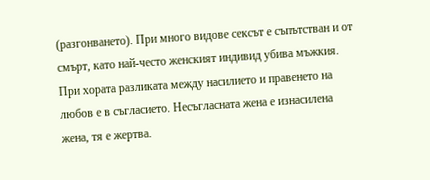(разгонването). При много видове сексът е съпътстван и от смърт, като най-често женският индивид убива мъжкия. При хората разликата между насилието и правенето на любов е в съгласието. Несъгласната жена е изнасилена жена, тя е жертва.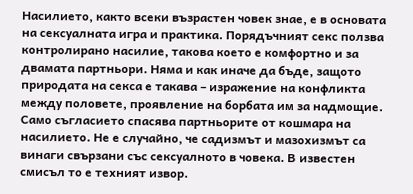Насилието, както всеки възрастен човек знае, е в основата на сексуалната игра и практика. Порядъчният секс ползва контролирано насилие, такова което е комфортно и за двамата партньори. Няма и как иначе да бъде, защото природата на секса е такава – изражение на конфликта между половете, проявление на борбата им за надмощие. Само съгласието спасява партньорите от кошмара на насилието. Не е случайно, че садизмът и мазохизмът са винаги свързани със сексуалното в човека. В известен смисъл то е техният извор.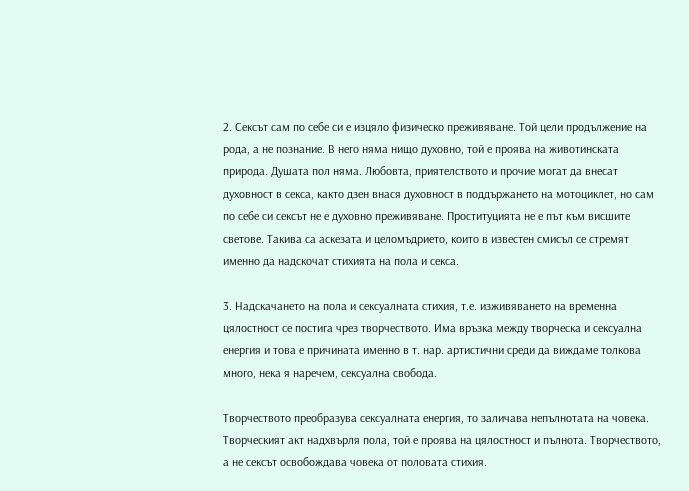2. Сексът сам по себе си е изцяло физическо преживяване. Той цели продължение на рода, а не познание. В него няма нищо духовно, той е проява на животинската природа. Душата пол няма. Любовта, приятелството и прочие могат да внесат духовност в секса, както дзен внася духовност в поддържането на мотоциклет, но сам по себе си сексът не е духовно преживяване. Проституцията не е път към висшите светове. Такива са аскезата и целомъдрието, които в известен смисъл се стремят именно да надскочат стихията на пола и секса.

3. Надскачането на пола и сексуалната стихия, т.е. изживяването на временна цялостност се постига чрез творчеството. Има връзка между творческа и сексуална енергия и това е причината именно в т. нар. артистични среди да виждаме толкова много, нека я наречем, сексуална свобода.

Творчеството преобразува сексуалната енергия, то заличава непълнотата на човека. Творческият акт надхвърля пола, той е проява на цялостност и пълнота. Творчеството, а не сексът освобождава човека от половата стихия.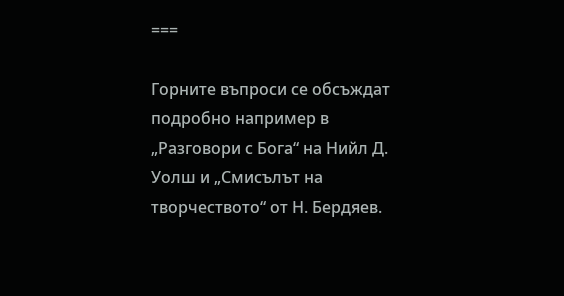===

Горните въпроси се обсъждат подробно например в „Разговори с Бога“ на Нийл Д. Уолш и „Смисълът на творчеството“ от Н. Бердяев.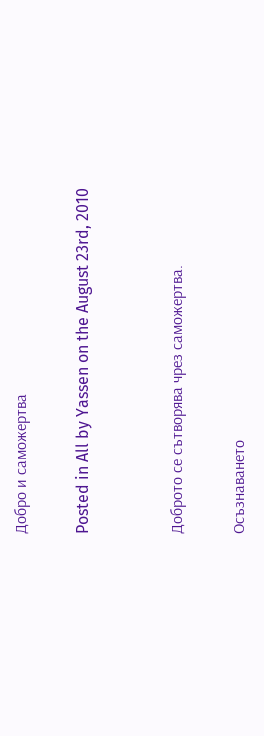Добро и саможертва

Posted in All by Yassen on the August 23rd, 2010


Доброто се сътворява чрез саможертва.

Осъзнаването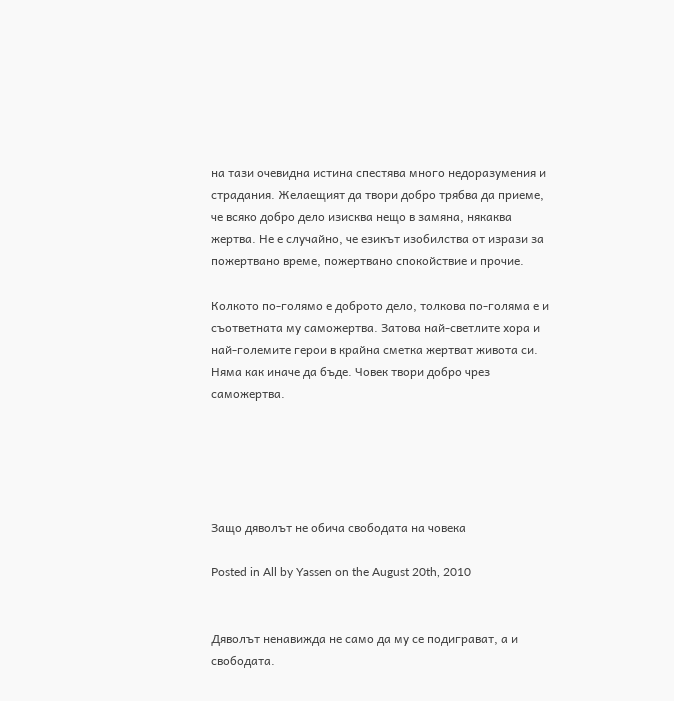на тази очевидна истина спестява много недоразумения и страдания. Желаещият да твори добро трябва да приеме, че всяко добро дело изисква нещо в замяна, някаква жертва. Не е случайно, че езикът изобилства от изрази за пожертвано време, пожертвано спокойствие и прочие.

Колкото по-голямо е доброто дело, толкова по-голяма е и съответната му саможертва. Затова най-светлите хора и най-големите герои в крайна сметка жертват живота си. Няма как иначе да бъде. Човек твори добро чрез саможертва.





Защо дяволът не обича свободата на човека

Posted in All by Yassen on the August 20th, 2010


Дяволът ненавижда не само да му се подиграват, а и свободата.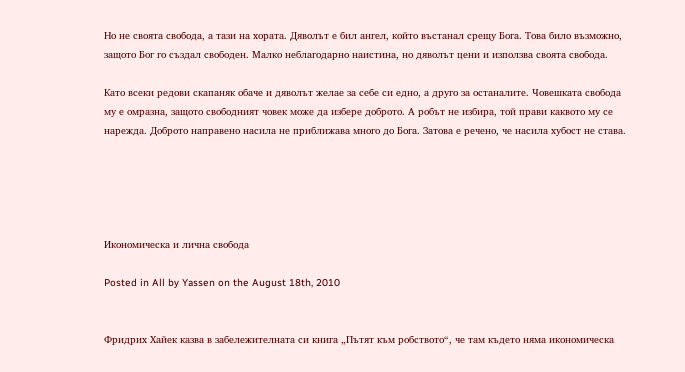Но не своята свобода, а тази на хората. Дяволът е бил ангел, който въстанал срещу Бога. Това било възможно, защото Бог го създал свободен. Малко неблагодарно наистина, но дяволът цени и използва своята свобода.

Като всеки редови скапаняк обаче и дяволът желае за себе си едно, а друго за останалите. Човешката свобода му е омразна, защото свободният човек може да избере доброто. А робът не избира, той прави каквото му се нарежда. Доброто направено насила не приближава много до Бога. Затова е речено, че насила хубост не става.





Икономическа и лична свобода

Posted in All by Yassen on the August 18th, 2010


Фридрих Хайек казва в забележителната си книга „Пътят към робството“, че там където няма икономическа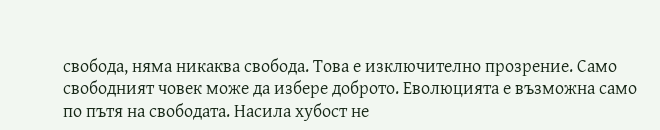свобода, няма никаква свобода. Това е изключително прозрение. Само свободният човек може да избере доброто. Еволюцията е възможна само по пътя на свободата. Насила хубост не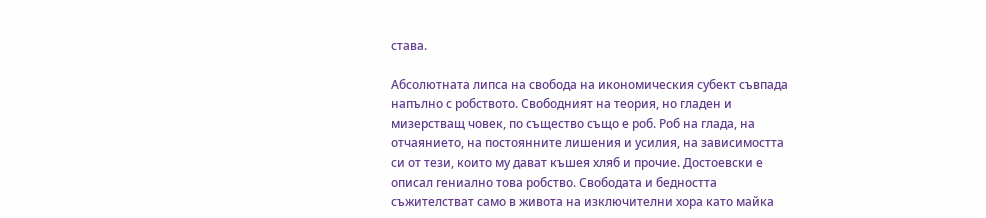става.

Абсолютната липса на свобода на икономическия субект съвпада напълно с робството. Свободният на теория, но гладен и мизерстващ човек, по същество също е роб. Роб на глада, на отчаянието, на постоянните лишения и усилия, на зависимостта си от тези, които му дават къшея хляб и прочие. Достоевски е описал гениално това робство. Свободата и бедността съжителстват само в живота на изключителни хора като майка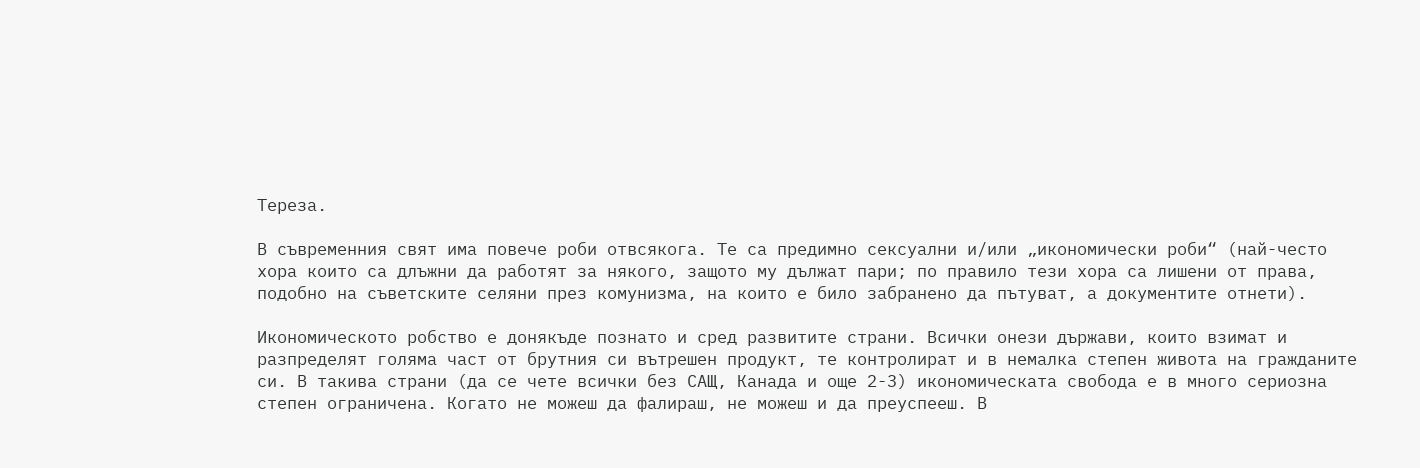Тереза.

В съвременния свят има повече роби отвсякога. Те са предимно сексуални и/или „икономически роби“ (най-често хора които са длъжни да работят за някого, защото му дължат пари; по правило тези хора са лишени от права, подобно на съветските селяни през комунизма, на които е било забранено да пътуват, а документите отнети).

Икономическото робство е донякъде познато и сред развитите страни. Всички онези държави, които взимат и разпределят голяма част от брутния си вътрешен продукт, те контролират и в немалка степен живота на гражданите си. В такива страни (да се чете всички без САЩ, Канада и още 2-3) икономическата свобода е в много сериозна степен ограничена. Когато не можеш да фалираш, не можеш и да преуспееш. В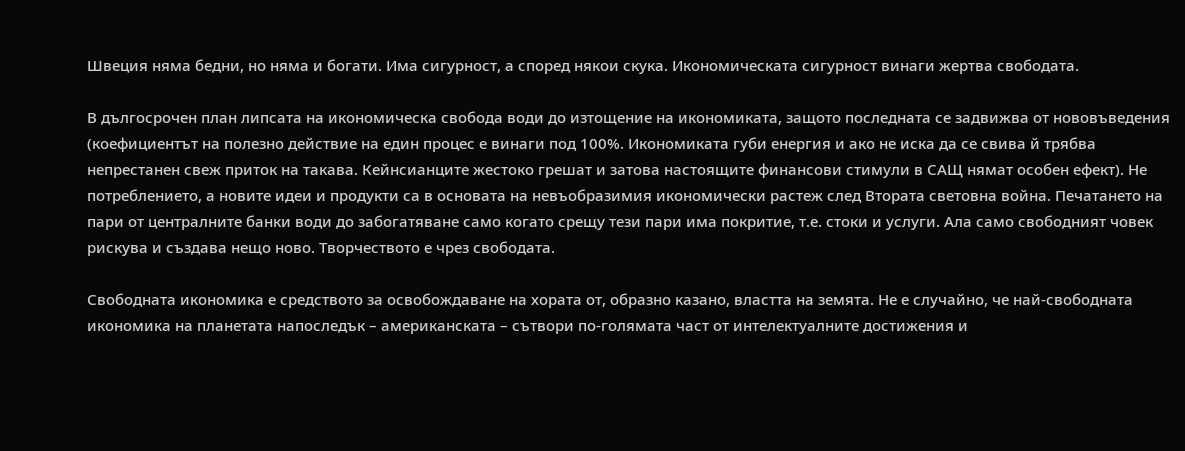Швеция няма бедни, но няма и богати. Има сигурност, а според някои скука. Икономическата сигурност винаги жертва свободата.

В дългосрочен план липсата на икономическа свобода води до изтощение на икономиката, защото последната се задвижва от нововъведения (коефициентът на полезно действие на един процес е винаги под 100%. Икономиката губи енергия и ако не иска да се свива й трябва непрестанен свеж приток на такава. Кейнсианците жестоко грешат и затова настоящите финансови стимули в САЩ нямат особен ефект). Не потреблението, а новите идеи и продукти са в основата на невъобразимия икономически растеж след Втората световна война. Печатането на пари от централните банки води до забогатяване само когато срещу тези пари има покритие, т.е. стоки и услуги. Ала само свободният човек рискува и създава нещо ново. Творчеството е чрез свободата.

Свободната икономика е средството за освобождаване на хората от, образно казано, властта на земята. Не е случайно, че най-свободната икономика на планетата напоследък – американската – сътвори по-голямата част от интелектуалните достижения и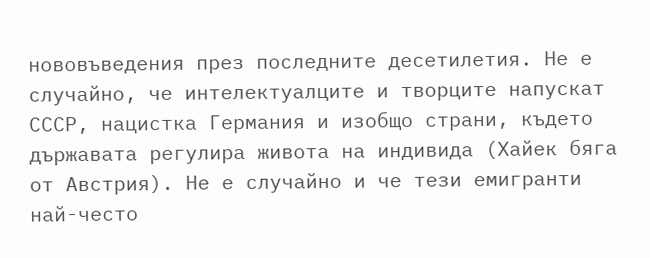нововъведения през последните десетилетия. Не е случайно, че интелектуалците и творците напускат СССР, нацистка Германия и изобщо страни, където държавата регулира живота на индивида (Хайек бяга от Австрия). Не е случайно и че тези емигранти най-често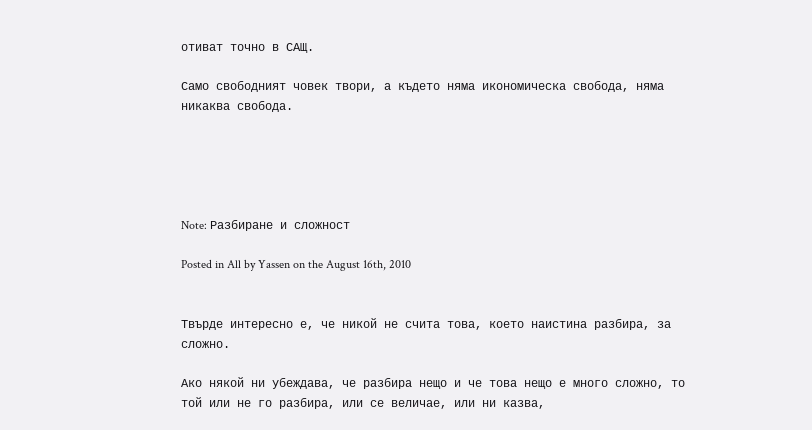отиват точно в САЩ.

Само свободният човек твори, а където няма икономическа свобода, няма никаква свобода.





Note: Разбиране и сложност

Posted in All by Yassen on the August 16th, 2010


Твърде интересно е, че никой не счита това, което наистина разбира, за сложно.

Ако някой ни убеждава, че разбира нещо и че това нещо е много сложно, то той или не го разбира, или се величае, или ни казва,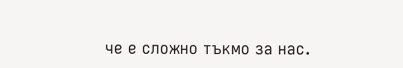че е сложно тъкмо за нас.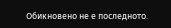Обикновено не е последното.